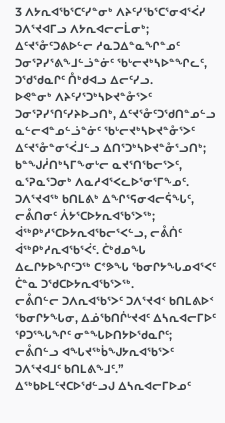3 ᐱᔭᕆᐊᖃᕐᑕᑦᓯᓐᓂᒃ ᐱᔨᑦᓯᖃᕐᑕᕐᓂᐊᕐᐹᓯ ᑐᐱᕐᔪᐊᒥᓗ ᐱᔭᕆᐊᓕᓕᒫᓂᒃ; ᐃᑦᔪᕐᓁᑦᑐᕕᐅᓪᓕ ᓱᓇᑐᐃᓐᓇᖏᓐᓄᑦ ᑐᓂᕐᕈᓯᕐᕕᖕᒧᓪᓘᓐᓃᑦ ᖃᒡᓕᔪᒃᓴᐅᓐᖏᓚᑦ, ᑐᖁᖁᓇᒋᑦ ᑍᒃᑯᐊᓗ ᐃᓕᑦᓯᓗ.
ᐅᕙᓐᓂᒃ ᐱᔨᑦᓯᕐᑐᒃᓴᐅᔪᓐᓁᕐᐳᑦ ᑐᓂᕐᕈᓯᕐᑎᑦᓯᔨᐅᓗᑎᒃ, ᐃᑦᔪᕐᓁᑦᑐᖁᑎᓐᓄᓪᓗ ᓇᓪᓕᐊᓐᓄᓪᓘᓐᓃᑦ ᖃᒡᓕᔪᒃᓴᐅᔪᓐᓁᕐᐳᑦ ᐃᑦᔪᕐᓁᓐᓂᕐᐹᒧᓪᓗ ᐃᑎᕐᑐᒃᓴᐅᔪᓐᓁᕐᓗᑎᒃ; ᑲᓐᖑᓲᑎᒃᓴᒥᖕᓂᒡᓕ ᓇᔪᕐᑎᖃᓕᕐᐳᑦ, ᓇᕐᕈᓇᕐᑐᓂᒃ ᐱᓇᓱᐊᕐᐸᓚᐅᕐᓂᕐᒥᖕᓄᑦ.
ᑐᐱᕐᔪᐊᖅ ᑲᑎᒪᕕᒃ ᐃᖏᕐᕋᓂᐊᓕᕌᖓᑦ, ᓕᕔᑎᓂᑦ ᐲᔭᕐᑕᐅᔭᕆᐊᖃᕐᐳᖅ; ᐋᖅᑭᒃᓱᕐᑕᐅᔭᕆᐊᖃᓕᕐᐸᓪᓗ, ᓕᕔᑏᑦ ᐋᖅᑭᒃᓱᕆᐊᖃᕐᐹᑦ. ᑖᒃᑯᓄᖓ ᐃᓚᒋᔭᐅᖏᑦᑐᖅ ᑕᕝᕗᖓ ᖃᓂᒋᔭᖓᓄᐊᕐᐸᑦ ᑖᓐᓇ ᑐᖁᑕᐅᔭᕆᐊᖃᕐᐳᖅ.
ᓕᕔᑎᓪᓕ ᑐᐱᕆᐊᖃᕐᐳᑦ ᑐᐱᕐᔪᐊᑉ ᑲᑎᒪᕕᐅᑉ ᖃᓂᒋᔭᖓᓂ, ᐃᓅᖃᑎᒌᒡᔪᐊᑦ ᐃᓴᕆᐊᓕᒥᐅᑦ ᕿᑐᕐᖓᖏᑦ ᓂᓐᖓᐅᑎᔭᐅᖁᓇᒋᑦ; ᓕᕔᑎᓪᓗ ᐊᖓᔪᖅᑳᖑᔭᕆᐊᖃᕐᐳᑦ ᑐᐱᕐᔪᐊᒧᑦ ᑲᑎᒪᕕᖕᒧᑦ.”
ᐃᖅᑲᐅᒪᑦᔪᑕᐅᖁᓪᓗᒍ ᐃᓴᕆᐊᓕᒥᐅᓄᑦ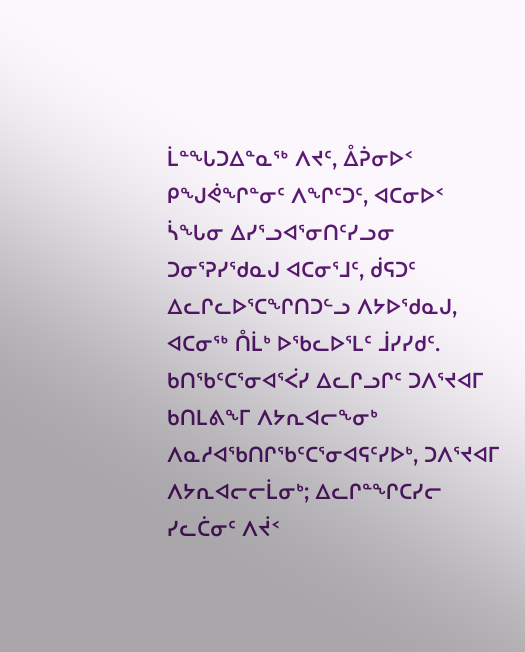ᒫᓐᖓᑐᐃᓐᓇᖅ ᐱᔪᑦ, ᐂᕉᓂᐅᑉ ᑭᖑᕚᖏᓐᓂᑦ ᐱᖏᑦᑐᑦ, ᐊᑕᓂᐅᑉ ᓵᖓᓂ ᐃᓯᕐᓗᐊᕐᓂᑎᑦᓯᓗᓂ ᑐᓂᕐᕈᓯᖁᓇᒍ ᐊᑕᓂᕐᒧᑦ, ᑰᕋᑐᑦ ᐃᓚᒋᓚᐅᕐᑕᖏᑎᑐᓪᓗ ᐱᔭᐅᖁᓇᒍ, ᐊᑕᓂᖅ ᑍᒫᒃ ᐅᖃᓚᐅᕐᒪᑦ ᒨᓯᓯᑯᑦ.
ᑲᑎᖃᑦᑕᕐᓂᐊᕐᐹᓯ ᐃᓚᒋᓗᒋᑦ ᑐᐱᕐᔪᐊᒥ ᑲᑎᒪᕕᖕᒥ ᐱᔭᕆᐊᓕᖕᓂᒃ ᐱᓇᓱᐊᖃᑎᒋᖃᑦᑕᕐᓂᐊᕋᑦᓯᐅᒃ, ᑐᐱᕐᔪᐊᒥ ᐱᔭᕆᐊᓕᓕᒫᓂᒃ; ᐃᓚᒋᓐᖏᑕᓯᓕ ᓯᓚᑖᓂᑦ ᐱᔫᑉ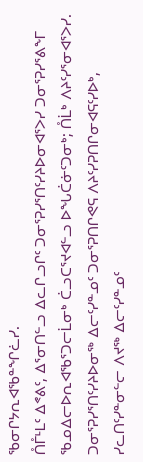ᖃᓂᒋᔭᕆᐊᖃᓐᖏᓛᓯ.
ᑍᒤᒻᒪᑦ ᐃᕝᕕᑦ, ᐃᕐᓂᑎᓪᓗ ᐃᓚᒋᓗᒋᑦ ᑐᓂᕐᕈᓯᕐᑎᑦᓯᔨᐅᓂᐊᕐᐳᓯ ᑐᓂᕐᕈᓯᕐᕕᖕᒥ ᖃᓄᐃᓕᐅᕆᐊᖃᕐᑐᓕᒫᓂᒃ ᑖᓗᑕᕐᔪᐊᓪᓗ ᐅᖓᑖᓃᑦᑐᓂᒃ; ᑍᒫᒃ ᐱᔨᑦᓯᕐᓂᐊᕐᐳᓯ. ᑐᓂᕐᕈᓯᕐᑎᑦᓯᔨᐅᓂᖅ ᐃᓕᑦᓯᓐᓄᑦ ᑐᓂᕐᕈᑎᒋᕙᕋ ᐱᔨᑦᓯᕈᑎᒋᓂᐊᕋᑦᓯᐅᒃ, ᓯᓚᑎᑦᓯᓐᓂᓪᓕ ᐱᔪᖅ ᐃᓕᑦᓯᓐᓄᑦ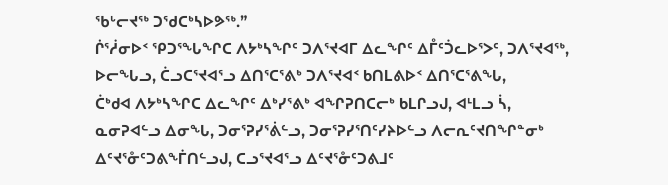ᖃᒡᓕᔪᖅ ᑐᖁᑕᒃᓴᐅᕗᖅ.”
ᒌᕐᓲᓂᐅᑉ ᕿᑐᕐᖓᖏᑕ ᐱᔭᒃᓴᖏᑦ ᑐᐱᕐᔪᐊᒥ ᐃᓚᖏᑦ ᐃᒤᑦᑑᓚᐅᕐᐳᑦ, ᑐᐱᕐᔪᐊᖅ, ᐅᓕᖓᓗ, ᑖᓗᑕᕐᔪᐊᕐᓗ ᐃᑎᕐᑕᕐᕕᒃ ᑐᐱᕐᔪᐊᑉ ᑲᑎᒪᕕᐅᑉ ᐃᑎᕐᑕᕐᕕᖓ,
ᑖᒃᑯᐊ ᐱᔭᒃᓴᖏᑕ ᐃᓚᖏᑦ ᐃᒃᓯᕐᕕᒃ ᐊᖏᕈᑎᑕᓕᒃ ᑲᒪᒋᓗᒍ, ᐊᒻᒪᓗ ᓵ, ᓇᓂᕈᐊᓪᓗ ᐃᓂᖓ, ᑐᓂᕐᕈᓯᕐᕖᓪᓗ, ᑐᓂᕐᕈᓯᕐᑎᑦᓯᔨᐅᓪᓗ ᐱᓕᕆᑦᔪᑎᖏᓐᓂᒃ ᐃᑦᔪᕐᓁᑦᑐᕕᖕᒦᑎᓪᓗᒍ, ᑕᓗᕐᔪᐊᕐᓗ ᐃᑦᔪᕐᓁᑦᑐᕕᒧᑦ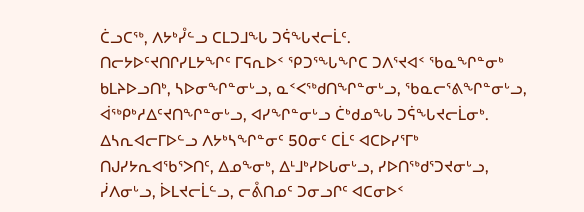ᑖᓗᑕᖅ, ᐱᔭᒃᓮᓪᓗ ᑕᒪᑐᒧᖓ ᑐᕌᖓᔪᓕᒫᑦ.
ᑎᓕᔭᐅᑦᔪᑎᒋᓯᒪᔭᖏᑦ ᒥᕋᕆᐅᑉ ᕿᑐᕐᖓᖏᑕ ᑐᐱᕐᔪᐊᑉ ᖃᓇᖏᓐᓂᒃ ᑲᒪᔨᐅᓗᑎᒃ, ᓴᐅᓂᖏᓐᓂᒡᓗ, ᓇᑉᐸᖅᑯᑎᖏᓐᓂᒡᓗ, ᖃᓇᓕᕐᕕᖏᓐᓂᒡᓗ, ᐋᖅᑭᒃᓱᐃᑦᔪᑎᖏᓐᓂᒡᓗ, ᐊᓯᖏᓐᓂᒡᓗ ᑖᒃᑯᓄᖓ ᑐᕌᖓᔪᓕᒫᓂᒃ.
ᐃᓴᕆᐊᓕᒥᐅᓪᓗ ᐱᔭᒃᓴᖏᓐᓂᑦ 50ᓂᑦ ᑕᒫᑦ ᐊᑕᐅᓯᕐᒥᒃ ᑎᒍᓯᔭᕆᐊᖃᕐᐳᑎᑦ, ᐃᓄᖕᓂᒃ, ᐃᒻᒧᒃᓯᐅᒐᓂᒡᓗ, ᓯᐅᑎᖅᑯᕐᑐᔪᓂᒡᓗ, ᓰᐱᓂᒡᓗ, ᐆᒪᔪᓕᒫᓪᓗ, ᓕᕔᑎᓄᑦ ᑐᓂᓗᒋᑦ ᐊᑕᓂᐅᑉ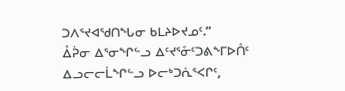ᑐᐱᕐᔪᐊᖁᑎᖓᓂ ᑲᒪᔨᐅᔪᓄᑦ.”
ᐂᕉᓂ ᐃᕐᓂᖏᓪᓗ ᐃᑦᔪᕐᓁᑦᑐᕕᖕᒥᐅᑍᑦ ᐃᓗᓕᓕᒫᖏᓪᓗ ᐅᓕᒃᑐᕇᕐᐸᒋᑦ,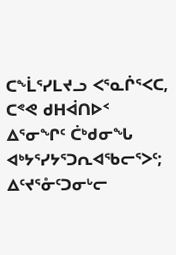ᑕᖕᒫᕐᓯᒪᔪᓗ ᐸᕐᓇᒌᕐᐸᑕ, ᑕᕝᕙ ᑯᕼᐋᑎᐅᑉ ᐃᕐᓂᖏᑦ ᑖᒃᑯᓂᖓ ᐊᒃᔭᕐᓯᔭᕐᑐᕆᐊᖃᓕᕐᐳᑦ; ᐃᑦᔪᕐᓁᑦᑐᓂᒡᓕ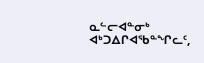ᓇᓪᓕᐊᓐᓂᒃ ᐊᒃᑐᐃᒋᐊᖃᓐᖏᓚᑦ,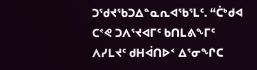ᑐᖁᔪᖃᑐᐃᓐᓇᕆᐊᖃᕐᒪᑦ. “ᑖᒃᑯᐊ ᑕᕝᕙ ᑐᐱᕐᔪᐊᒥᑦ ᑲᑎᒪᕕᖕᒥᑦ ᐱᓯᒪᔪᑦ ᑯᕼᐋᑎᐅᑉ ᐃᕐᓂᖏᑕ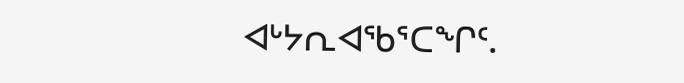ᐊᒡᔭᕆᐊᖃᕐᑕᖏᑦ.